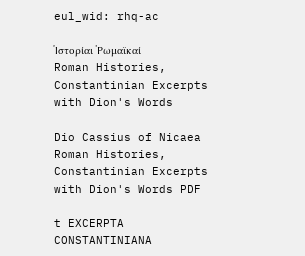eul_wid: rhq-ac

Ἱστορίαι Ῥωμαϊκαί
Roman Histories, Constantinian Excerpts with Dion's Words

Dio Cassius of Nicaea Roman Histories, Constantinian Excerpts with Dion's Words PDF

t EXCERPTA CONSTANTINIANA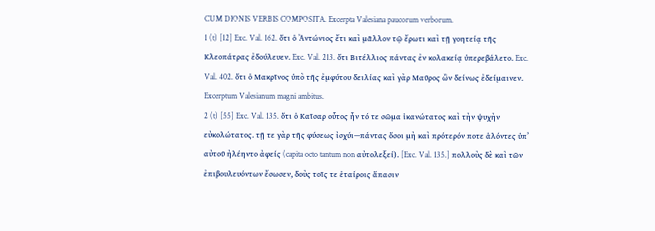CUM DIONIS VERBIS COMPOSITA. Excerpta Valesiana paucorum verborum.
1 (t) [12] Exc. Val. 162. ὅτι ὁ Ἀντώνιος ἔτι καὶ μᾶλλον τῷ ἔρωτι καὶ τῇ γοητείᾳ τῆς Κλεοπάτρας ἐδούλευεν. Exc. Val. 213. ὅτι Βιτέλλιος πάντας ἐν κολακείᾳ ὑπερεβάλετο. Exc. Val. 402. ὅτι ὁ Μακρῖνος ὑπὸ τῆς ἐμφύτου δειλίας καὶ γὰρ Μαῦρος ὢν δείνως ἐδείμαινεν. Excerptum Valesianum magni ambitus.
2 (t) [55] Exc. Val. 135. ὅτι ὁ Καῖσαρ οὗτος ἦν τό τε σῶμα ἱκανώτατος καὶ τὴν ψυχὴν εὐκολώτατος. τῇ τε γὰρ τῆς φύσεως ἰσχύι—πάντας ὅσοι μὴ καὶ πρότερόν ποτε ἁλόντες ὑπ’ αὐτοῦ ἠλέηντο ἀφείς (capita octo tantum non αὐτολεξεί). [Exc. Val. 135.] πολλοὺς δὲ καὶ τῶν ἐπιβουλευόντων ἔσωσεν, δοὺς τοῖς τε ἑταίροις ἅπασιν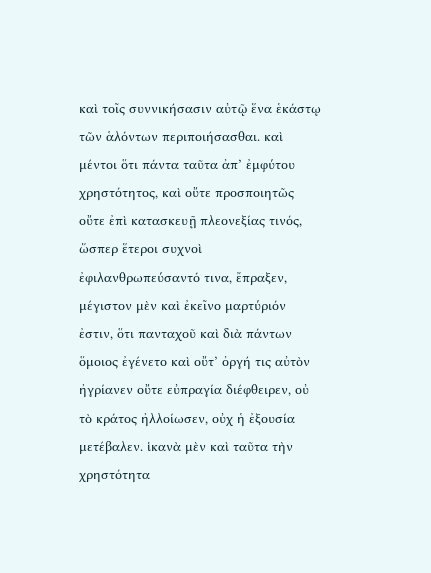καὶ τοῖς συννικήσασιν αὐτῷ ἕνα ἑκάστῳ τῶν ἁλόντων περιποιήσασθαι. καὶ μέντοι ὅτι πάντα ταῦτα ἀπ’ ἐμφύτου χρηστότητος, καὶ οὔτε προσποιητῶς οὔτε ἐπὶ κατασκευῇ πλεονεξίας τινός, ὥσπερ ἕτεροι συχνοὶ ἐφιλανθρωπεύσαντό τινα, ἔπραξεν, μέγιστον μὲν καὶ ἐκεῖνο μαρτύριόν ἐστιν, ὅτι πανταχοῦ καὶ διὰ πάντων ὅμοιος ἐγένετο καὶ οὔτ’ ὀργή τις αὐτὸν ἠγρίανεν οὔτε εὐπραγία διέφθειρεν, οὐ τὸ κράτος ἠλλοίωσεν, οὐχ ἡ ἐξουσία μετέβαλεν. ἱκανὰ μὲν καὶ ταῦτα τὴν χρηστότητα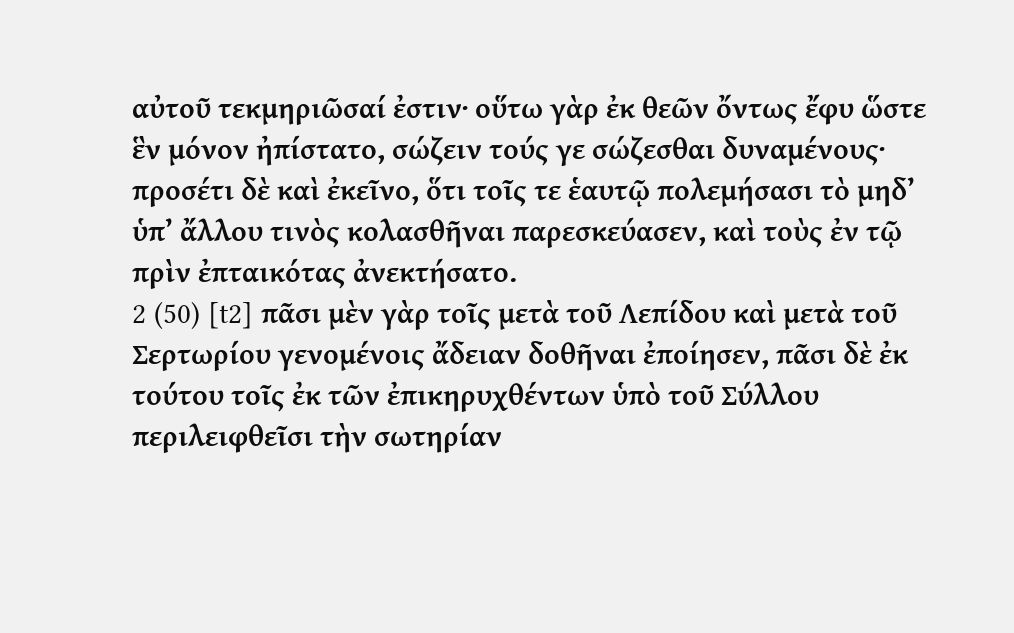αὐτοῦ τεκμηριῶσαί ἐστιν· οὕτω γὰρ ἐκ θεῶν ὄντως ἔφυ ὥστε ἓν μόνον ἠπίστατο, σώζειν τούς γε σώζεσθαι δυναμένους· προσέτι δὲ καὶ ἐκεῖνο, ὅτι τοῖς τε ἑαυτῷ πολεμήσασι τὸ μηδ’ ὑπ’ ἄλλου τινὸς κολασθῆναι παρεσκεύασεν, καὶ τοὺς ἐν τῷ πρὶν ἐπταικότας ἀνεκτήσατο.
2 (50) [t2] πᾶσι μὲν γὰρ τοῖς μετὰ τοῦ Λεπίδου καὶ μετὰ τοῦ Σερτωρίου γενομένοις ἄδειαν δοθῆναι ἐποίησεν, πᾶσι δὲ ἐκ τούτου τοῖς ἐκ τῶν ἐπικηρυχθέντων ὑπὸ τοῦ Σύλλου περιλειφθεῖσι τὴν σωτηρίαν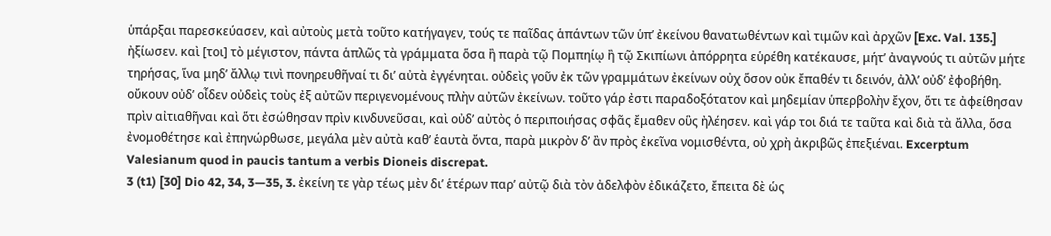ὑπάρξαι παρεσκεύασεν, καὶ αὐτοὺς μετὰ τοῦτο κατήγαγεν, τούς τε παῖδας ἁπάντων τῶν ὑπ’ ἐκείνου θανατωθέντων καὶ τιμῶν καὶ ἀρχῶν [Exc. Val. 135.] ἠξίωσεν. καὶ [τοι] τὸ μέγιστον, πάντα ἁπλῶς τὰ γράμματα ὅσα ἢ παρὰ τῷ Πομπηίῳ ἢ τῷ Σκιπίωνι ἀπόρρητα εὑρέθη κατέκαυσε, μήτ’ ἀναγνούς τι αὐτῶν μήτε τηρήσας, ἵνα μηδ’ ἄλλῳ τινὶ πονηρευθῆναί τι δι’ αὐτὰ ἐγγένηται. οὐδεὶς γοῦν ἐκ τῶν γραμμάτων ἐκείνων οὐχ ὅσον οὐκ ἔπαθέν τι δεινόν, ἀλλ’ οὐδ’ ἐφοβήθη. οὔκουν οὐδ’ οἶδεν οὐδεὶς τοὺς ἐξ αὐτῶν περιγενομένους πλὴν αὐτῶν ἐκείνων. τοῦτο γάρ ἐστι παραδοξότατον καὶ μηδεμίαν ὑπερβολὴν ἔχον, ὅτι τε ἀφείθησαν πρὶν αἰτιαθῆναι καὶ ὅτι ἐσώθησαν πρὶν κινδυνεῦσαι, καὶ οὐδ’ αὐτὸς ὁ περιποιήσας σφᾶς ἔμαθεν οὓς ἠλέησεν. καὶ γάρ τοι διά τε ταῦτα καὶ διὰ τὰ ἄλλα, ὅσα ἐνομοθέτησε καὶ ἐπηνώρθωσε, μεγάλα μὲν αὐτὰ καθ’ ἑαυτὰ ὄντα, παρὰ μικρὸν δ’ ἂν πρὸς ἐκεῖνα νομισθέντα, οὐ χρὴ ἀκριβῶς ἐπεξιέναι. Excerptum Valesianum quod in paucis tantum a verbis Dioneis discrepat.
3 (t1) [30] Dio 42, 34, 3—35, 3. ἐκείνη τε γὰρ τέως μὲν δι’ ἑτέρων παρ’ αὐτῷ διὰ τὸν ἀδελφὸν ἐδικάζετο, ἔπειτα δὲ ὡς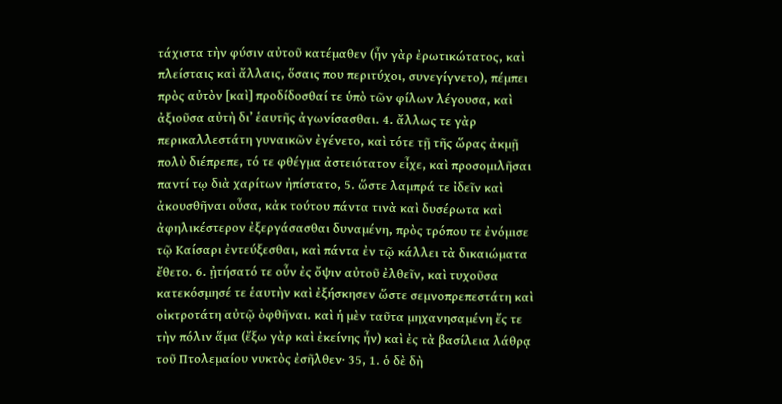τάχιστα τὴν φύσιν αὐτοῦ κατέμαθεν (ἦν γὰρ ἐρωτικώτατος, καὶ πλείσταις καὶ ἄλλαις, ὅσαις που περιτύχοι, συνεγίγνετο), πέμπει πρὸς αὐτὸν [καὶ] προδίδοσθαί τε ὑπὸ τῶν φίλων λέγουσα, καὶ ἀξιοῦσα αὐτὴ δι’ ἑαυτῆς ἀγωνίσασθαι. 4. ἄλλως τε γὰρ περικαλλεστάτη γυναικῶν ἐγένετο, καὶ τότε τῇ τῆς ὥρας ἀκμῇ πολὺ διέπρεπε, τό τε φθέγμα ἀστειότατον εἶχε, καὶ προσομιλῆσαι παντί τῳ διὰ χαρίτων ἠπίστατο, 5. ὥστε λαμπρά τε ἰδεῖν καὶ ἀκουσθῆναι οὖσα, κἀκ τούτου πάντα τινὰ καὶ δυσέρωτα καὶ ἀφηλικέστερον ἐξεργάσασθαι δυναμένη, πρὸς τρόπου τε ἐνόμισε τῷ Καίσαρι ἐντεύξεσθαι, καὶ πάντα ἐν τῷ κάλλει τὰ δικαιώματα ἔθετο. 6. ᾐτήσατό τε οὖν ἐς ὄψιν αὐτοῦ ἐλθεῖν, καὶ τυχοῦσα κατεκόσμησέ τε ἑαυτὴν καὶ ἐξήσκησεν ὥστε σεμνοπρεπεστάτη καὶ οἰκτροτάτη αὐτῷ ὀφθῆναι. καὶ ἡ μὲν ταῦτα μηχανησαμένη ἔς τε τὴν πόλιν ἅμα (ἔξω γὰρ καὶ ἐκείνης ἦν) καὶ ἐς τὰ βασίλεια λάθρᾳ τοῦ Πτολεμαίου νυκτὸς ἐσῆλθεν· 35, 1. ὁ δὲ δὴ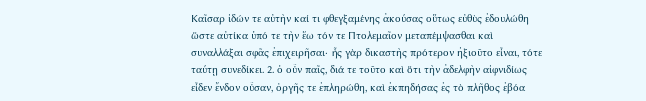Καῖσαρ ἰδών τε αὐτὴν καί τι φθεγξαμένης ἀκούσας οὕτως εὐθὺς ἐδουλώθη ὥστε αὐτίκα ὑπό τε τὴν ἕω τόν τε Πτολεμαῖον μεταπέμψασθαι καὶ συναλλάξαι σφᾶς ἐπιχειρῆσαι· ἧς γὰρ δικαστὴς πρότερον ἠξιοῦτο εἶναι, τότε ταύτῃ συνεδίκει. 2. ὁ οὖν παῖς, διά τε τοῦτο καὶ ὅτι τὴν ἀδελφὴν αἰφνιδίως εἶδεν ἔνδον οὖσαν, ὀργῆς τε ἐπληρώθη, καὶ ἐκπηδήσας ἐς τὸ πλῆθος ἐβόα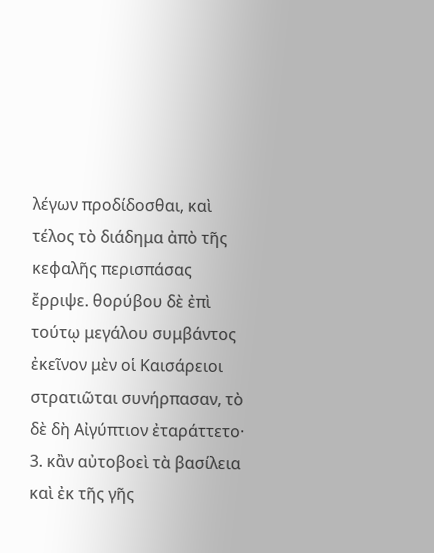λέγων προδίδοσθαι, καὶ τέλος τὸ διάδημα ἀπὸ τῆς κεφαλῆς περισπάσας ἔρριψε. θορύβου δὲ ἐπὶ τούτῳ μεγάλου συμβάντος ἐκεῖνον μὲν οἱ Καισάρειοι στρατιῶται συνήρπασαν, τὸ δὲ δὴ Αἰγύπτιον ἐταράττετο· 3. κἂν αὐτοβοεὶ τὰ βασίλεια καὶ ἐκ τῆς γῆς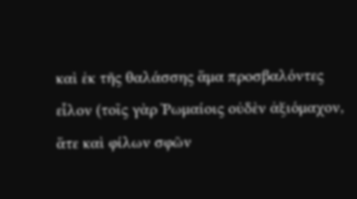καὶ ἐκ τῆς θαλάσσης ἅμα προσβαλόντες εἷλον (τοῖς γὰρ Ῥωμαίοις οὐδὲν ἀξιόμαχον, ἅτε καὶ φίλων σφῶν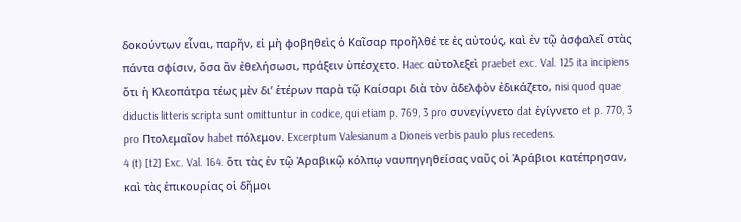δοκούντων εἶναι, παρῆν, εἰ μὴ φοβηθεὶς ὁ Καῖσαρ προῆλθέ τε ἐς αὐτούς, καὶ ἐν τῷ ἀσφαλεῖ στὰς πάντα σφίσιν, ὅσα ἂν ἐθελήσωσι, πράξειν ὑπέσχετο. Haec αὐτολεξεὶ praebet exc. Val. 125 ita incipiens ὅτι ἡ Κλεοπάτρα τέως μὲν δι’ ἑτέρων παρὰ τῷ Καίσαρι διὰ τὸν ἀδελφὸν ἐδικάζετο, nisi quod quae diductis litteris scripta sunt omittuntur in codice, qui etiam p. 769, 3 pro συνεγίγνετο dat ἐγίγνετο et p. 770, 3 pro Πτολεμαῖον habet πόλεμον. Excerptum Valesianum a Dioneis verbis paulo plus recedens.
4 (t) [t2] Exc. Val. 164. ὅτι τὰς ἐν τῷ Ἀραβικῷ κόλπῳ ναυπηγηθείσας ναῦς οἱ Ἀράβιοι κατέπρησαν, καὶ τὰς ἐπικουρίας οἱ δῆμοι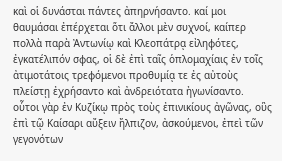καὶ οἱ δυνάσται πάντες ἀπηρνήσαντο. καί μοι θαυμάσαι ἐπέρχεται ὅτι ἄλλοι μὲν συχνοί, καίπερ πολλὰ παρὰ Ἀντωνίῳ καὶ Κλεοπάτρᾳ εἰληφότες, ἐγκατέλιπόν σφας, οἱ δὲ ἐπὶ ταῖς ὁπλομαχίαις ἐν τοῖς ἀτιμοτάτοις τρεφόμενοι προθυμίᾳ τε ἐς αὐτοὺς πλείστῃ ἐχρήσαντο καὶ ἀνδρειότατα ἠγωνίσαντο. οὗτοι γὰρ ἐν Κυζίκῳ πρὸς τοὺς ἐπινικίους ἀγῶνας, οὓς ἐπὶ τῷ Καίσαρι αὔξειν ἤλπιζον, ἀσκούμενοι, ἐπεὶ τῶν γεγονότων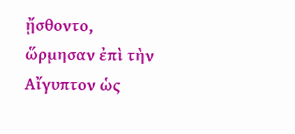ᾔσθοντο, ὥρμησαν ἐπὶ τὴν Αἴγυπτον ὡς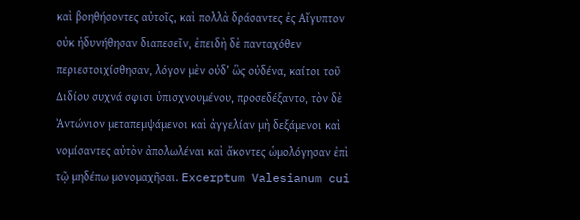καὶ βοηθήσοντες αὐτοῖς, καὶ πολλὰ δράσαντες ἐς Αἴγυπτον οὐκ ἠδυνήθησαν διαπεσεῖν, ἐπειδὴ δὲ πανταχόθεν περιεστοιχίσθησαν, λόγον μὲν οὐδ’ ὣς οὐδένα, καίτοι τοῦ Διδίου συχνά σφισι ὑπισχνουμένου, προσεδέξαντο, τὸν δὲ Ἀντώνιον μεταπεμψάμενοι καὶ ἀγγελίαν μὴ δεξάμενοι καὶ νομίσαντες αὐτὸν ἀπολωλέναι καὶ ἄκοντες ὡμολόγησαν ἐπὶ τῷ μηδέπω μονομαχῆσαι. Excerptum Valesianum cui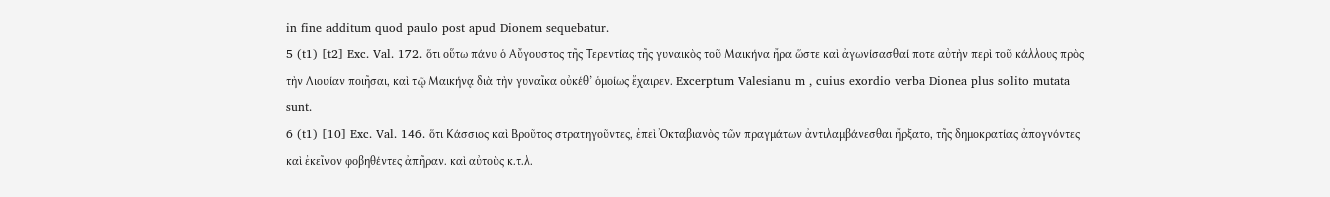in fine additum quod paulo post apud Dionem sequebatur.
5 (t1) [t2] Exc. Val. 172. ὅτι οὕτω πάνυ ὁ Αὔγουστος τῆς Τερεντίας τῆς γυναικὸς τοῦ Μαικήνα ἤρα ὥστε καὶ ἀγωνίσασθαί ποτε αὐτὴν περὶ τοῦ κάλλους πρὸς τὴν Λιουίαν ποιῆσαι, καὶ τῷ Μαικήνᾳ διὰ τὴν γυναῖκα οὐκέθ’ ὁμοίως ἔχαιρεν. Excerptum Valesianu m , cuius exordio verba Dionea plus solito mutata sunt.
6 (t1) [10] Exc. Val. 146. ὅτι Κάσσιος καὶ Βροῦτος στρατηγοῦντες, ἐπεὶ Ὀκταβιανὸς τῶν πραγμάτων ἀντιλαμβάνεσθαι ἤρξατο, τῆς δημοκρατίας ἀπογνόντες καὶ ἐκεῖνον φοβηθέντες ἀπῆραν. καὶ αὐτοὺς κ.τ.λ.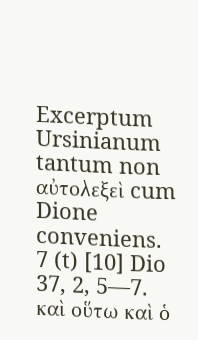Excerptum Ursinianum tantum non αὐτολεξεὶ cum Dione conveniens.
7 (t) [10] Dio 37, 2, 5—7. καὶ οὕτω καὶ ὁ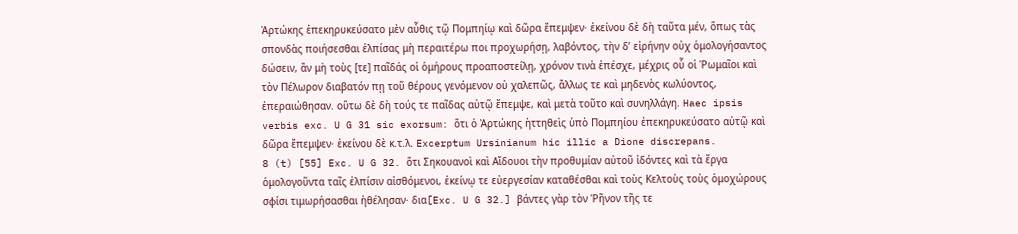Ἀρτώκης ἐπεκηρυκεύσατο μὲν αὖθις τῷ Πομπηίῳ καὶ δῶρα ἔπεμψεν· ἐκείνου δὲ δὴ ταῦτα μέν, ὅπως τὰς σπονδὰς ποιήσεσθαι ἐλπίσας μὴ περαιτέρω ποι προχωρήσῃ, λαβόντος, τὴν δ’ εἰρήνην οὐχ ὁμολογήσαντος δώσειν, ἂν μὴ τοὺς [τε] παῖδάς οἱ ὁμήρους προαποστείλῃ, χρόνον τινὰ ἐπέσχε, μέχρις οὗ οἱ Ῥωμαῖοι καὶ τὸν Πέλωρον διαβατόν πῃ τοῦ θέρους γενόμενον οὐ χαλεπῶς, ἄλλως τε καὶ μηδενὸς κωλύοντος, ἐπεραιώθησαν. οὕτω δὲ δὴ τούς τε παῖδας αὐτῷ ἔπεμψε, καὶ μετὰ τοῦτο καὶ συνηλλάγη. Haec ipsis verbis exc. U G 31 sic exorsum: ὅτι ὁ Ἀρτώκης ἡττηθεὶς ὑπὸ Πομπηίου ἐπεκηρυκεύσατο αὐτῷ καὶ δῶρα ἔπεμψεν· ἐκείνου δὲ κ.τ.λ. Excerptum Ursinianum hic illic a Dione discrepans.
8 (t) [55] Exc. U G 32. ὅτι Σηκουανοὶ καὶ Αἴδουοι τὴν προθυμίαν αὐτοῦ ἰδόντες καὶ τὰ ἔργα ὁμολογοῦντα ταῖς ἐλπίσιν αἰσθόμενοι, ἐκείνῳ τε εὐεργεσίαν καταθέσθαι καὶ τοὺς Κελτοὺς τοὺς ὁμοχώρους σφίσι τιμωρήσασθαι ἠθέλησαν· δια[Exc. U G 32.] βάντες γὰρ τὸν Ῥῆνον τῆς τε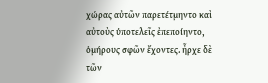χώρας αὐτῶν παρετέτμηντο καὶ αὐτοὺς ὑποτελεῖς ἐπεποίηντο, ὁμήρους σφῶν ἔχοντες. ἦρχε δὲ τῶν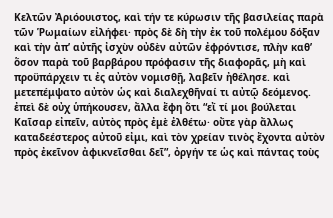Κελτῶν Ἀριόουιστος, καὶ τήν τε κύρωσιν τῆς βασιλείας παρὰ τῶν Ῥωμαίων εἰλήφει· πρὸς δὲ δὴ τὴν ἐκ τοῦ πολέμου δόξαν καὶ τὴν ἀπ’ αὐτῆς ἰσχὺν οὐδὲν αὐτῶν ἐφρόντισε, πλὴν καθ’ ὅσον παρὰ τοῦ βαρβάρου πρόφασιν τῆς διαφορᾶς, μὴ καὶ προϋπάρχειν τι ἐς αὐτὸν νομισθῇ, λαβεῖν ἠθέλησε. καὶ μετεπέμψατο αὐτὸν ὡς καὶ διαλεχθῆναί τι αὐτῷ δεόμενος. ἐπεὶ δὲ οὐχ ὑπήκουσεν, ἄλλα ἔφη ὅτι “εἴ τί μοι βούλεται Καῖσαρ εἰπεῖν, αὐτὸς πρὸς ἐμὲ ἐλθέτω· οὔτε γὰρ ἄλλως καταδεέστερος αὐτοῦ εἰμι, καὶ τὸν χρείαν τινὸς ἔχοντα αὐτὸν πρὸς ἐκεῖνον ἀφικνεῖσθαι δεῖ”, ὀργήν τε ὡς καὶ πάντας τοὺς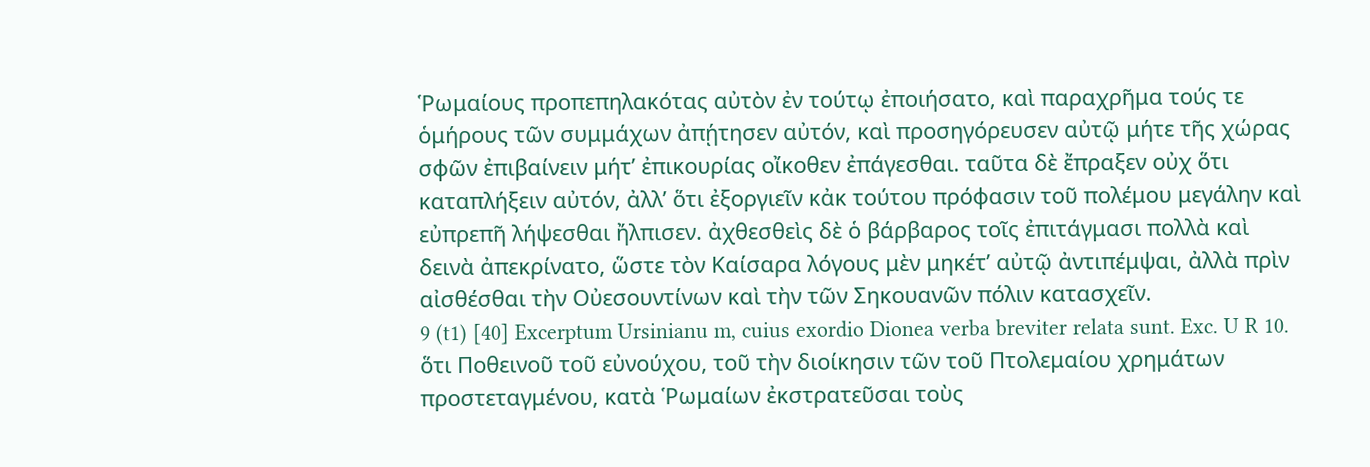Ῥωμαίους προπεπηλακότας αὐτὸν ἐν τούτῳ ἐποιήσατο, καὶ παραχρῆμα τούς τε ὁμήρους τῶν συμμάχων ἀπῄτησεν αὐτόν, καὶ προσηγόρευσεν αὐτῷ μήτε τῆς χώρας σφῶν ἐπιβαίνειν μήτ’ ἐπικουρίας οἴκοθεν ἐπάγεσθαι. ταῦτα δὲ ἔπραξεν οὐχ ὅτι καταπλήξειν αὐτόν, ἀλλ’ ὅτι ἐξοργιεῖν κἀκ τούτου πρόφασιν τοῦ πολέμου μεγάλην καὶ εὐπρεπῆ λήψεσθαι ἤλπισεν. ἀχθεσθεὶς δὲ ὁ βάρβαρος τοῖς ἐπιτάγμασι πολλὰ καὶ δεινὰ ἀπεκρίνατο, ὥστε τὸν Καίσαρα λόγους μὲν μηκέτ’ αὐτῷ ἀντιπέμψαι, ἀλλὰ πρὶν αἰσθέσθαι τὴν Οὐεσουντίνων καὶ τὴν τῶν Σηκουανῶν πόλιν κατασχεῖν.
9 (t1) [40] Excerptum Ursinianu m, cuius exordio Dionea verba breviter relata sunt. Exc. U R 10. ὅτι Ποθεινοῦ τοῦ εὐνούχου, τοῦ τὴν διοίκησιν τῶν τοῦ Πτολεμαίου χρημάτων προστεταγμένου, κατὰ Ῥωμαίων ἐκστρατεῦσαι τοὺς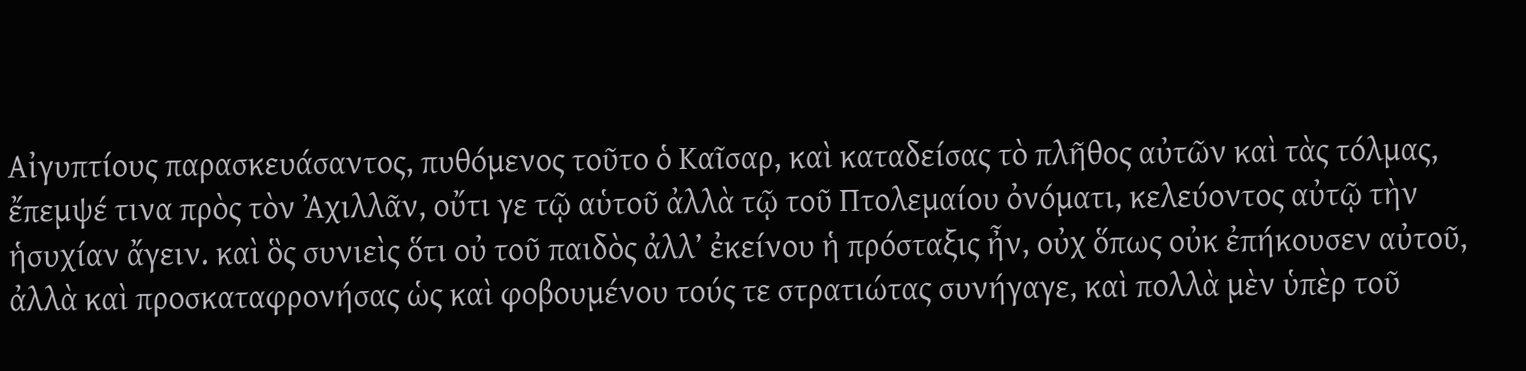Αἰγυπτίους παρασκευάσαντος, πυθόμενος τοῦτο ὁ Καῖσαρ, καὶ καταδείσας τὸ πλῆθος αὐτῶν καὶ τὰς τόλμας, ἔπεμψέ τινα πρὸς τὸν Ἀχιλλᾶν, οὔτι γε τῷ αὑτοῦ ἀλλὰ τῷ τοῦ Πτολεμαίου ὀνόματι, κελεύοντος αὐτῷ τὴν ἡσυχίαν ἄγειν. καὶ ὃς συνιεὶς ὅτι οὐ τοῦ παιδὸς ἀλλ’ ἐκείνου ἡ πρόσταξις ἦν, οὐχ ὅπως οὐκ ἐπήκουσεν αὐτοῦ, ἀλλὰ καὶ προσκαταφρονήσας ὡς καὶ φοβουμένου τούς τε στρατιώτας συνήγαγε, καὶ πολλὰ μὲν ὑπὲρ τοῦ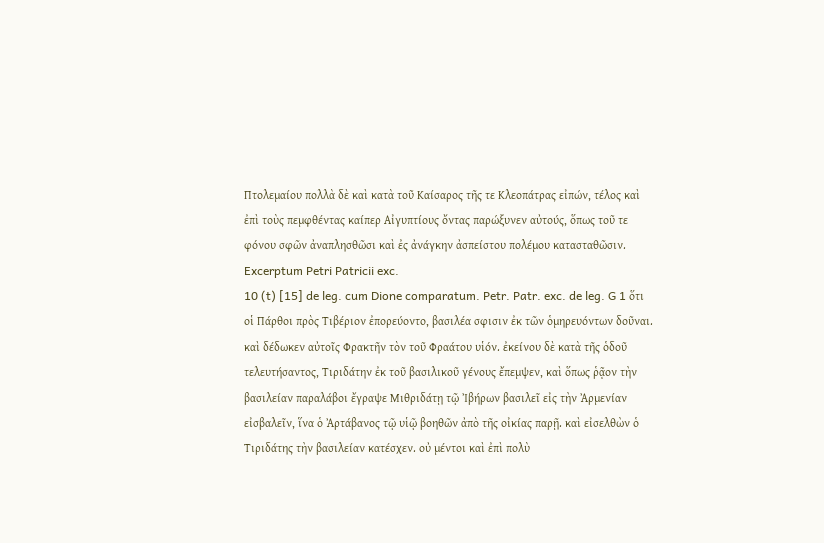Πτολεμαίου πολλὰ δὲ καὶ κατὰ τοῦ Καίσαρος τῆς τε Κλεοπάτρας εἰπών, τέλος καὶ ἐπὶ τοὺς πεμφθέντας καίπερ Αἰγυπτίους ὄντας παρώξυνεν αὐτούς, ὅπως τοῦ τε φόνου σφῶν ἀναπλησθῶσι καὶ ἐς ἀνάγκην ἀσπείστου πολέμου κατασταθῶσιν. Excerptum Petri Patricii exc.
10 (t) [15] de leg. cum Dione comparatum. Petr. Patr. exc. de leg. G 1 ὅτι οἱ Πάρθοι πρὸς Τιβέριον ἐπορεύοντο, βασιλέα σφισιν ἐκ τῶν ὁμηρευόντων δοῦναι. καὶ δέδωκεν αὐτοῖς Φρακτῆν τὸν τοῦ Φραάτου υἱόν. ἐκείνου δὲ κατὰ τῆς ὁδοῦ τελευτήσαντος, Τιριδάτην ἐκ τοῦ βασιλικοῦ γένους ἔπεμψεν, καὶ ὅπως ῥᾷον τὴν βασιλείαν παραλάβοι ἔγραψε Μιθριδάτῃ τῷ Ἰβήρων βασιλεῖ εἰς τὴν Ἀρμενίαν εἰσβαλεῖν, ἵνα ὁ Ἀρτάβανος τῷ υἱῷ βοηθῶν ἀπὸ τῆς οἰκίας παρῇ. καὶ εἰσελθὼν ὁ Τιριδάτης τὴν βασιλείαν κατέσχεν. οὐ μέντοι καὶ ἐπὶ πολὺ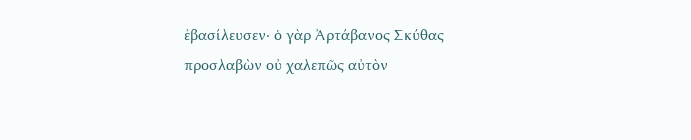ἐβασίλευσεν· ὁ γὰρ Ἀρτάβανος Σκύθας προσλαβὼν οὐ χαλεπῶς αὐτὸν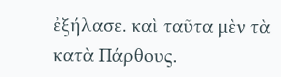ἐξήλασε. καὶ ταῦτα μὲν τὰ κατὰ Πάρθους.